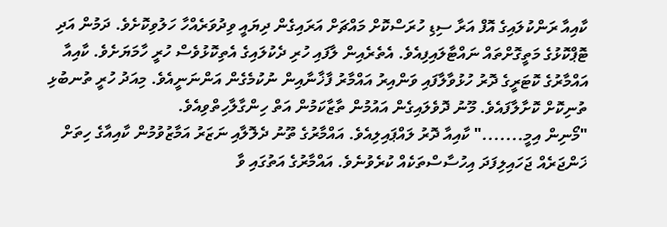ކާއިއާ ރަންކުލައިގެ އޮފް އަރާ ސިޑި ހުރަސްކޮށް މައްޗަށް އަރައިގެން ދިޔައީ ވިދުވަރެއްހާ ހަލުވިކޮށެވެ. ދަމުން އަދި ޓޮޕްކޮޅުގެ މަތީގޮށްތައް ނައްޓާލައިފިއެވެ. އެތެރެއިން ލާފައި ހުރި ދެކުލައިގެ އެތިކޮޅުވެސް ހުރީ ހާމަޔަށެވެ. ކާއިއާ އައްމާރުގެ ކޮޓަރީގެ ދޮރު ހުޅުވާލާފައި ވަންއިރު އައްމާރު ފާޚާނާއިން ނުކުމެގެން އަންނަނީއެވެ. މިއަދު ހުރީ ތުނބުޅި ތުނިކޮށް ކޮށާލާފައެވެ. މޫނު ދޮވެލައިގެން އައުމުން ތާޒާކަމުން އަތް ހިންގާލާހިތްވިއެވެ.
"މޯނިން އިމީ......." ކާއިއާ ދޮރު ލައްޕައިލިއެވެ. އައްމާރުގެ ތޫނު ދެލޮލާއި ނަޒަރު އަމާޒުވުމުން ކާއިއާގެ ހިތަށް ޚަންޖަރެއް ޖަހައިލިފަދަ އިހުސާސްތަކެއް ކުރެވުނެވެ. އައްމާރުގެ އަތުގައި ވާ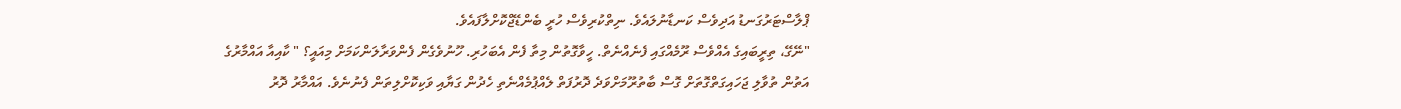ޕްލާސްޓަރުގަނޑު އަދިވެސް ކަނޑާނުލައެވެ. ނިތްކުރިވެސް ހުރީ ބެންޑޭޖްކޮށްލާފައެވެ.
"ނޭގޭ، ތިރީބައިގެ އެއްވެސް ރޫމެއްގައި ފެނެއްނެތް. ހީވާގޮތުން މިތާ ފެން އެބަހުރި. ހޫނުވެގެން ފެންވަރާލަންކަމަށް މިއައީ؟ " ކާއިއާ އައްމާރުގެ އަތުން ތުވާލި ޖަހައިގަތްގޮތަށް ގޮސް ބާތުރޫމަށްވަދެ ދޮރުފަތް ލެއްޕުމެއްނެތި ހެދުން ގަޔާއި ވަކިކޮށްލިތަން ފެނުނެވެ. އައްމާރު ދޮރު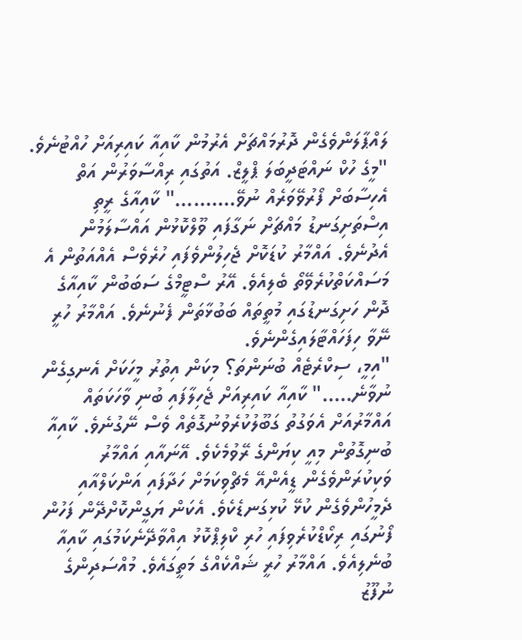ލައްޕާލަންވެގެން ދޮރުމައްޗަށް އެރުމުން ކާއިއާ ކައިރިއަށް ހުއްޓުނެވެ.
"މީގެ ހުކް ނައްޓަދީބަލަ ޕްލީޒް. އަތުގައި ރިއްސާވަރުން އަތް އެހިސާބަށް ފޯރުވޭވަރެއް ނުވޭ.........." ކާއިއާގެ ރީތި އިސްތަށިގަނޑު މައްޗަށް ނަގާފައި ވޫލްކޮޅުން އައްސާލަމުން އެދުނެވެ. އައްމާރު ކުޑަކޮށް ޖެހިލުންވެފައި ހުރެވެސް އެއްއަތުން އެ މަސައްކަތްކުރެވޭތޯ ބެލިއެވެ. އޭރު ސްޓީމްގެ ސަބަބުން ކާއިއާގެ ދޮން ހަށިގަނޑުގައި މުތީތައް ބަބުޅާތަން ފެނުނެވެ. އައްމާރު ހުރީ ނޭވާ ހިފަހައްޓާލައިގެންނެވެ.
"އިމީ، ސިކްރެޓެއް ބުނަންތަ؟ މިކަން އިތުރު މީހަކަށް އެނގިގެން ނުވާނެ....." ކާއިއާ ކައިރިއަށް ޖެހިލާފައި ބުނި ވާހަކަތައް އައްމާރުއަށް އެވަގުތު ގަބޫލުކުރެވުނުގޮތެއް ވެސް ނޭގުނެވެ. ކާއިއާ ބުނިގޮތުން މިއީ ކިޔަންގެ ރޭވުމެކެވެ. އޭނައާއި އައްމާރު ވަކިކުރަންވެގެން ޑީއެންއޭ މެޗްވިކަމަށް ހަދާފައި އަންކަލްއާއި ދެމީހުންވެގެން ކުޅޭ ކުޅިގަނޑެކެވެ. އެކަން ޔަގީންކޮށްދޭން ފަހުން ފޯނުގައި ރިކޯޑްކުރެވިފައި ހުރި ކްލިޕްކޮޅު އިއްވާދޭނެކަމުގައި ކާއިއާ ބުނެލިއެވެ. އައްމާރު ހުރީ ޝައްކެއްގެ މަތީގައެވެ. މުއްސަދިންގެ ނުފޫޒު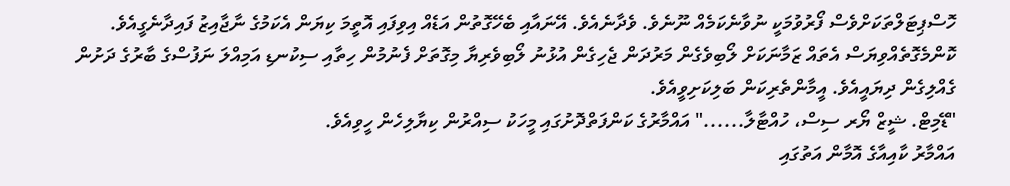ހޮސްޕިޓަލްތަކަށްވެސް ފޯރުވުމަކީ ނުވާނެކަމެއް ނޫނެވެ. ވެދާނެއެވެ. އޭނައާއި ބެހޭގޮތުން އަޑެއް އިވިފައި އޮތީމަ ކިޔަން އެކަމުގެ ނާޖާއިޒު ފައިދާނެގީއެވެ. ކޮންމެގޮތެއްވިޔަސް އެތައް ޒަމާނަކަށް ލޯބިވެގެން މަރުދަން ޖެހިގެން އުޅުނު ލޯބިވެރިޔާ މިގޮތަށް ފެނުމުން ހިތާއި ސިކުނޑި އަމިއްލަ ނަފުސްގެ ބާރުގެ ދަށުން ގެއްލިގެން ދިޔައީއެވެ. އީމާންތެރިކަން ބަލިކަށިވީއެވެ.
"ޑޭމިޓް. ޝީޒް ޔޯރ ސިސް، ހުއްޓާލާ......" އައްމާރުގެ ކަންފަތްދޮށުގައި މީހަކު ސިއްރުން ކިޔާލިހެން ހީވިއެވެ.
އައްމާރު ކާއިއާގެ އޮމާން އަތުގައި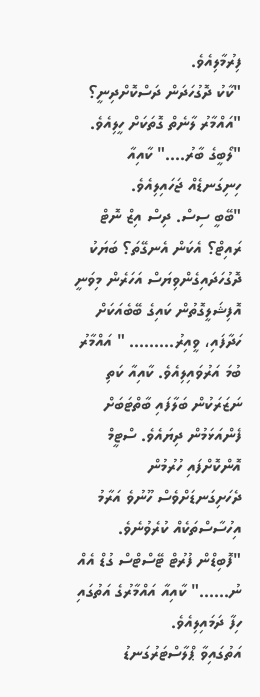ފިރުމާލިއެވެ.
"ކާކު ދޮގުހަދަން ދަސްކޮށްދިނީ؟ "އައްމާރު ލާނެތް ގޮތަކަށް ހީލިއެވެ.
"ލޯބީގެ ބާރު...." ކާއިއާ ހިނިގަނޑެއް ޖަހައިލިއެވެ.
"ބޭބީ ސިސް. ދިސް އިޒް ނޮޓް ރައިޓް؟ އެކަން އެނގޭތަ؟ ބަޔަކު ދޮގުހަދައިގެންވިޔަސް އަހަރެން މިވަނީ އޮފިޝަލީގޮތުން ކައިގެ ބޭބެއަކަށް ހަދާފައި، ވީއިރު......... " އައްމާރު ބުމަ އަރުވައިލިއެވެ. ކާއިއާ ކަތި ނަޒަރަކުން ބަލާފައި ބާތްޓަބަށް ފެންއަޅަމުން ދިޔައެވެ. ސްޓީމް އޮންކޮށްފައި ހުރުމުން ދެހަށިގަނޑަށްވެސް ހޫނުވެ އަރާމު އިހުސާސްތަކެއް ކުރެވުނެވެ.
"ފޮބިޑްން ފުރުޓް ޓޭސްޓްސް ގުޑް އެއް ނު......" ކާއިއާ އައްމާރުގެ އަތުގައި ހިފާ ދަމައިލިއެވެ.
އަތުގައިވާ ޕްލާސްޓަރުގަނޑު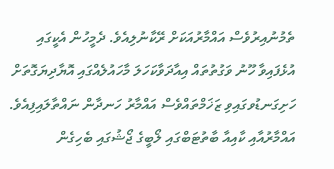ތެމުނުއިރުވެސް އައްމާރުއަކަށް ރޭކާނުލިއެވެ. ދެމީހުން އެކީގައި އުޅެފައިވާ ހޫނު ވަގުތުތައް އިއާދަވާކަހަލަ މާހައުލެއްގައި އޮޔާދިޔަގޮތަށް ހަށިގަނޑުވގައިވި ޒަޚަމްތައްވެސް އައްމާރު ހަނދާން ނައްތާލައިފިއެވެ. އައްމާރުއާއި ކާއިއާ ބާތުޓަބްގައި ލޯބީގެ ޖޯޝުގައި ބެހިގެން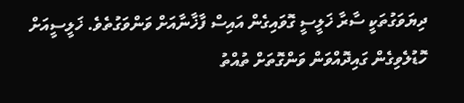ދިޔަވަގުތަކީ ސާރާ ޚަލީސީ ގޮވައިގެން އައިސް ފާޚާނާއަށް ވަންވަގުތެވެ. ޚަލީސީއަށް ހޮޑުލެވިގެން ގައިދޮއްވަން ވަންގޮތަށް ތުއްތު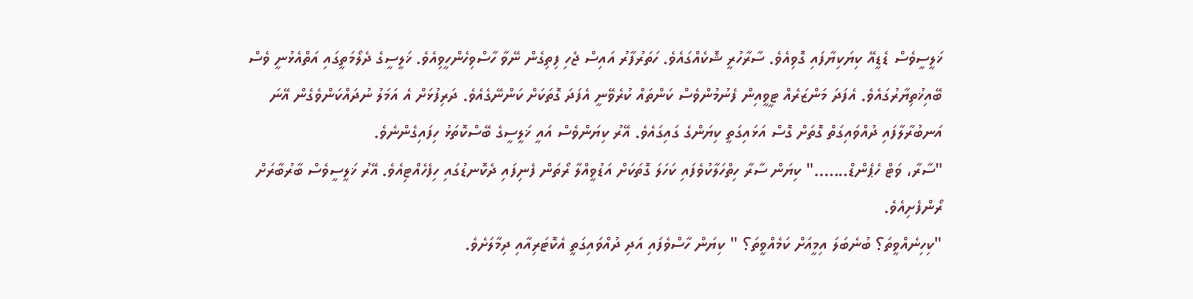ޚަލީސީވެސް ޑެޑީއޭ ކިޔަކިޔާފައި ގޮވިއެވެ. ސާރާހުރީ ޝޮކެއްގައެވެ. ހަތަރުފާރު އައިސް ޖެހި ފިތިގެން ނޭވާ ހާސްވިހެންހީވިއެވެ. ޚަލީސީގެ ދެލޯމަތީގައި އަތްއެޅުނީ ވެސް ބޭއިޚުތިޔާރުގައެވެ. އެފަދަ މަންޒަރެއް ޓީވީއިން ފެނުމުންވެސް ކަންތައް ކުރެވޭނީ އެފަދަ ގޮތަކަށް ކަންނޭގެއެވެ. ދަރިފުޅަށް އެ އަމަލު ނުދައްކަންވެގެން އޭނަ އަނބުރާލާފައި ދުއްވައިގަތް ގޮތަށް ގޮސް އަޅައިގަތީ ކިޔަންގެ ގައިގައެވެ. އޭރު ކިޔަންވެސް އައީ ޚަލީސީގެ ބޭސްކޮތަޅު ހިފައިގެންނެވެ.
"ސާރާ، ވަޓް ހެޕެންޑް......." ކިޔަން ސާރާ ހިތްހަލާކުވެފައި ކަހަލަ ގޮތަކަށް އަޑުވީއްލާ ރޯތަން ފެނިފައި ދެކޮނޑުގައި ހިފެހެއްޓިއެވެ. އޭރު ޚަލީސީވެސް ބާރުބާރަށް ރޯންފެށިއެވެ.
"ކިހިނެއްވީތަ؟ ބުނެބަލަ އިމީއަށް ކަމެއްވީތަ؟ " ކިޔަން ހާސްވެފައި އަދި ދުއްވައިގަތީ އެކޮޓަރިއާއި ދިމާލަށެވެ.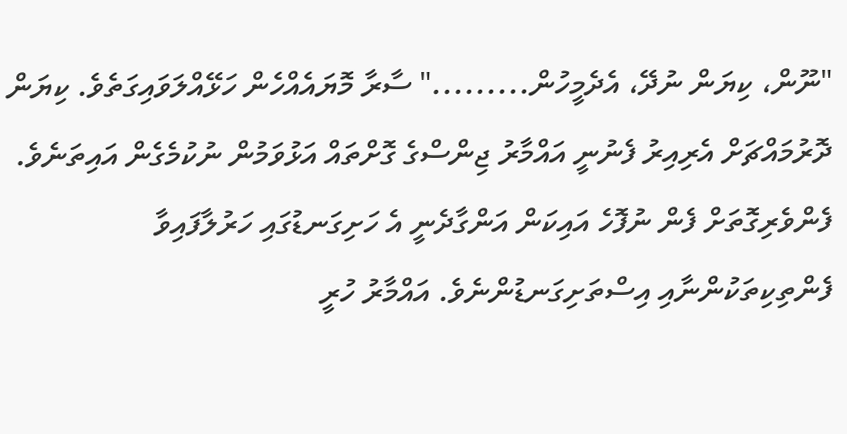"ނޫން، ކިޔަން ނުދޭ، އެދެމީހުން........." ސާރާ މޮޔައެއްހެން ހަޅޭއްލަވައިގަތެވެ. ކިޔަން ދޮރުމައްޗަށް އެރިއިރު ފެނުނީ އައްމާރު ޖިންސްގެ ގޮށްތައް އަޅުވަމުން ނުކުމެގެން އައިތަނެވެ. ފެންވެރިގޮތަށް ފެން ނުފޮހެ އައިކަން އަންގާދެނީ އެ ހަށިގަނޑުގައި ހަރުލާފައިވާ ފެންތިކިތަކުންނާއި އިސްތަށިގަނޑުންނެވެ. އައްމާރު ހުރީ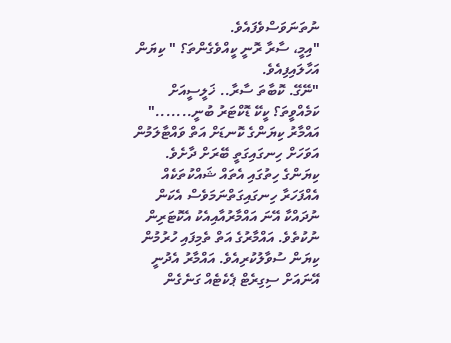ނުތަނަވަސްވެފައެވެ.
"އިމީ، ސާރާ ރޮނީ ކީއްވެގެންތަ؟ " ކިޔަން އަހާލައިފިއެވެ.
"ނޭގޭ. ކޮބާތަ ސާރާ.. ޚަލީސީއަށް ކަމެއްވީތަ؟ ކީކޭ ޑޮކްޓަރު ބުނީ......." އައްމާރު ކިޔަންގެ ކޮނޑަށް އަތް ވައްޓާލަމުން އަވަހަށް ހިނގައިގަތީ ބޭރަށް ދާށެވެ. ކިޔަންގެ ހިތުގައި އެތައް ޝައްކުތަކެއް އެއްފަހަރާ ހިނގައިގަތްނަމަވެސް އެކަން ނުދައްކާ އޭނަ އައްމާރުއާއިއެކު އެކޮޓަރިން ނުކުތެވެ. އައްމާރުގެ އަތް ތެމިފައި ހުރުމުން ކިޔަން ސުވާލުކުރިއެވެ. އައްމާރު އެދުނީ އޭނައަށް ސިގިރެޓް ޕެކެޓެއް ގަނެގެން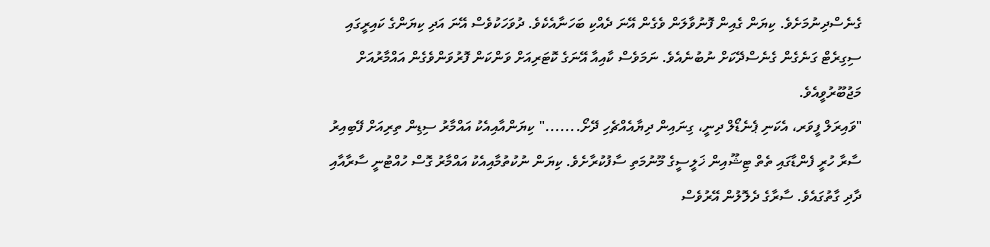ގެނެސްދިނުމަށެވެ. ކިޔަން ގެއިން ފޮނުވާލަން ވެގެން އޭނަ ދެއްކި ބަހަނާއެކެވެ. ދުވަހަކުވެސް އޭނަ އަދި ކިޔަންގެ ކައިރީގައި ސިގިރެޓް ގަނެގެން ގެނެސްދޭކަށް ނުބުނެއެވެ. ނަމަވެސް ކާއިއާ އޭނަގެ ކޮޓަރިއަށް ވަންކަން ފޮރުވަންވެގެން އައްމާރުއަށް މަޖުބޫރުވީއެވެ.
"ވައިރަލް ފީވަރ، އެކަނި ޕެނެޑޯލް ދިނީ، ގިނައިން ދިޔާއެއްޗެހި ދޭށޯ......." ކިޔަންއާއިއެކު އައްމާރު ސިޑިން ތިރިއަށް ފޭބިއިރު ސާރާ ހުރީ ފެންޑާގައި ތެތް ޓިޝޫއިން ޚަލީސީގެ މޫނުމަތި ސާފުކުރާށެވެ. ކިޔަން ނުކުތުމާއިއެކު އައްމާރު ގޮސް ހުއްޓުނީ ސާރާއާއި ދާދި ގާތުގައެވެ. ސާރާގެ ދެލޮލުން އޭރުވެސް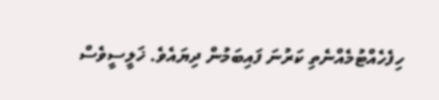ހިފެހެއްޓުމެއްނެތި ކަރުނަ ފައިބަމުން ދިޔައެވެ. ޚަލީސީވެސް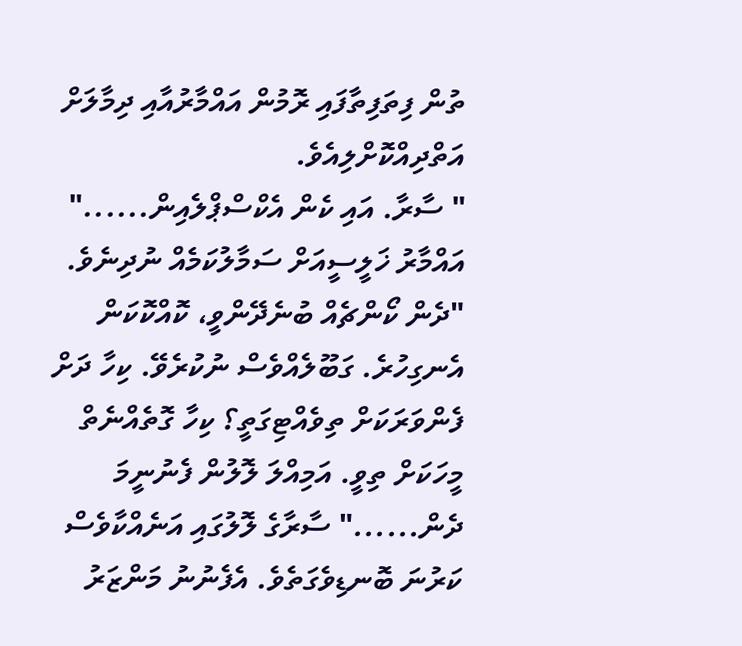ތުން ފިތަފިތާފައި ރޮމުން އައްމާރުއާއި ދިމާލަށް އަތްދިއްކޮށްލިއެވެ.
" ސާރާ. އައި ކެން އެކްސްޕްލެއިން......" އައްމާރު ޚަލީސީއަށް ސަމާލުކަމެއް ނުދިނެވެ.
"ދެން ކޯންޗެއް ބުނެދޭންވީ، ކޮއްކޮކަން އެނގިހުރެ. ގަބޫލެއްވެސް ނުކުރެވޭ. ކިހާ ދަށް ފެންވަރަކަށް ތިވެއްޓިގަތީ؟ ކިހާ ގޮތެއްނެތް މީހަކަށް ތިވީ. އަމިއްލަ ލޮލުން ފެނުނީމަ ދެން......" ސާރާގެ ލޮލުގައި އަނެއްކާވެސް ކަރުނަ ބޮނޑިވެގަތެވެ. އެފެނުނު މަންޒަރު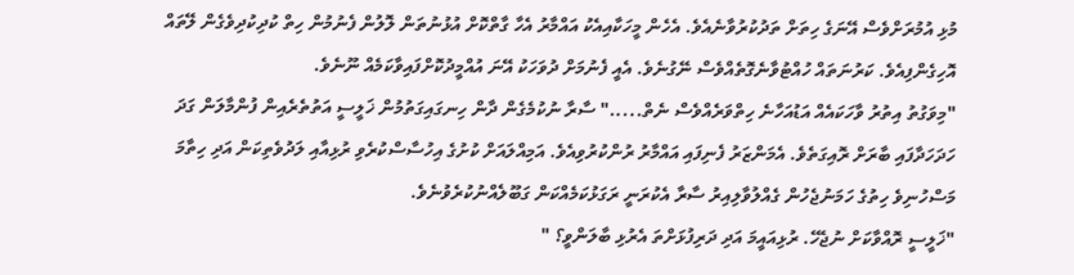މުޅި އުމުރަށްވެސް އޭނަގެ ހިތަށް ތަދުކުރުވާނެއެވެ. އެހެން މީހަކާއިއެކު އައްމާރު އެހާ ގާތްކޮށް އުޅުނުތަން ލޮލުން ފެނުމުން ހިތް ކުދިކުދިވެގެން ލޭތައް އޮހިގެންފިއެވެ. ކަރުނަތައް ހުއްޓުވާނެގޮތެއްވެސް ނޭގުނެވެ. އެއީ ފެނުމަށް ދުވަހަކު އޭނަ އުއްމީދުކޮށްފައިވާކަމެއް ނޫނެވެ.
"މިވަގުތު އިތުރު ވާހަކައެއް އަޑުއަހާނެ ހިތްވަރެއްވެސް ނެތް....." ސާރާ ނުކުމެގެން ދާން ހިނގައިގަތުމުން ޚަލީސީ އަތުތެރެއިން ފުންމާލަން ގަދަ ހަދަހަދާފައި ބާރަށް ރޮއިގަތެވެ. އެމަންޒަރު ފެނިފައި އައްމާރު ރުންކުރުވިއެވެ. އަމިއްލައަށް ކުށުގެ އިހުސާސްކުރެވި ރުޅިއާއި ލަދުވެތިކަން އަދި ހިތާމަ މަސްހުނިވެ ހިތުގެ ހަމަނުޖެހުން ގެއްލުވާލިއިރު ސާރާ އެކުރަނީ ރަގަޅުކަމެއްކަން ގަބޫލެއްނުކުރެވުނެވެ.
"ޚަލީސީ ރޮއްވާކަށް ނުޖެހޭ. ރުޅިއައީމަ އަދި ދަރިފުޅަށްތަ އެރުޅި ބާލަންވީ؟ "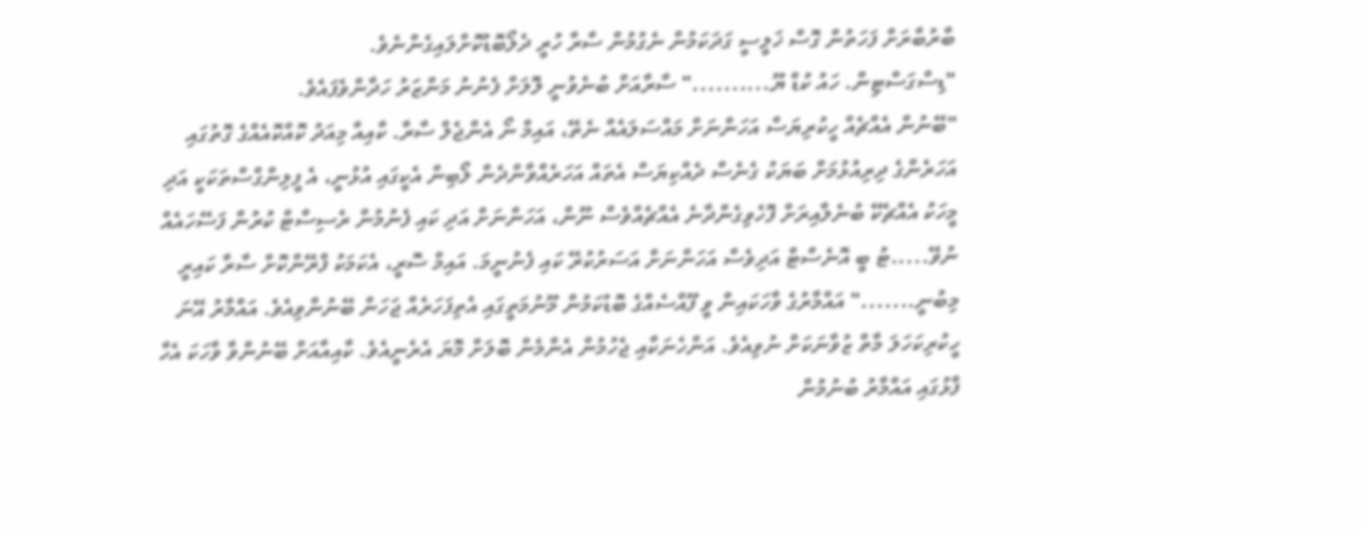ބާރުބާރަށް ފަހަތުން ގޮސް ޚަލީސީ ގަދަކަމުން ނެގުމުން ސާރާ ހުރީ ދެލޯބޮޑުކޮށްލައިގެންނެވެ.
"ޑިސްގަސްޓިން. ހައު ކުޑް ޔޫ.........." ސާރާއަށް ބުނެވުނީ ލޮލަށް ފެނުނު މަންޒަރު ހަދާންވެފައެވެ.
"ބޭނުން އެއްޗެއް ހީކުރިޔަސް އަހަންނަށް މައްސަލައެއް ނެތޭ، އައިމް ނޯ އެންޖެލް ސާރާ. ކާއިއާ މިއަދު ކޮއްކޮއެއްގެ ގޮތުގައި އަހަރެންގެ ދިރިއުޅުމަށް ބަޔަކު ގެނެސް ދެއްކިޔަސް އެތައް އަހަރެއްވާންދެން ލޯބިން އެކީގައި އުޅުނީ، އެ ފީލިންގްސްތަކަކީ އަދި މީހަކު އެއްޗެކޭ ބުނެލާއިރަށް ފޮހެވިގެންދާނެ އެއްޗެއްވެސް ނޫން، އަހަންނަށް އަދި ކައި ފެނުމުން ރެސިސްޓް ކުރުން ފަސޭހައެއް ނުވޭ.....ޓު ބީ އޮނެސްޓް އަދިވެސް އަހަންނަށް އަސަރުކުރޭ ކައި ފެނުނީމަ. އައިމް ސޮރީ، އެކަމަކު ފްރޭންކޮށް ސާރާ ކައިރީ މިބުނީ......." އައްމާރުގެ ވާހަކައިން ވީ ފޫއްސެއްގެ ބޮޑުކަމުން މޫނުމަތީގައި އެތިފަހަރެއް ޖަހަން ބޭނުންވިއެވެ. އައްމާރު އޭނަ ހީކުރިކަހަލަ މާތް ޒުވާނަކަށް ނުވިއެވެ. އަންހެނަކާއި ޖެހުމުން އެންމެން ބޮލަށް މޮޔަ އެރެނީއެވެ. ކާއިއާއަށް ބޭނުންވާ ވާހަކަ އެހާ ފާޅުގައި އައްމާރު ބުނުމުން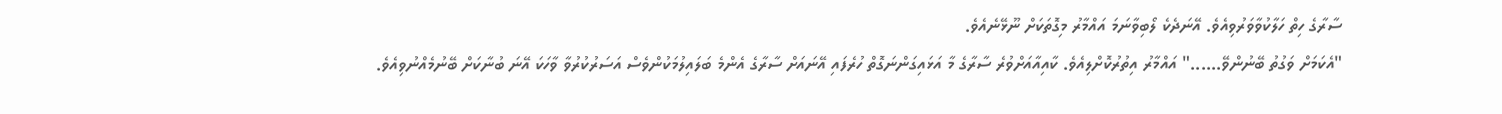ސާރާގެ ހިތް ހަލާކުވާވަރުވިއެވެ. އޭނަދެކެ ލޯބިވާނަމަ އައްމާރު މިގޮތަކަށް ނޫޅޭނެއެވެ.
"އެކަމަށް ވަގުތު ބޭނުންވޭ......" އައްމާރު އިތުރުކޮށްލިއެވެ. ކާއިއާއަށްވުރެ ސާރާގެ މާ އަޅައިގަންނަގޮތް ހުރެފައި އޭނައަށް ސާރާގެ އެންމެ ބަލައިލުމަކުންވެސް އަސަރުކުރުވާ ވާހަކަ އޭނަ ބުނާކަށް ބޭނުމެއްނުވިއެވެ.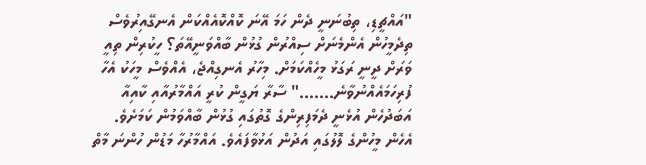"އައްޗީޑި، ތިބުނަނީ ދެން ހަމަ އޭނަ ކޮއްކޮއެއްކަން އެނގޭއިރުވެސް ތިދެމީހުން އެންމެނަށް ސިއްރުން ގުޅުން ބާއްވަނީއޭތަ؟ ހީކުރިން ތިއީ ވަރަށް ދީނީ ރަގަޅު މީހެއްކަމަށް. މިހާރު އެނގިއްޖެ، އެއްވެސް މީހަކު އެހާ ފުރިހަމައެއްނުވާނެ......." ސާރާ ޔަގީން ކުރީ އައްމާރުއާއި ކާއިއާ އަބަދުހެން އުޅެނީ ދެމަފިރިންގެ ގޮތުގައި ގުޅުން ބާއްވަމުން ކަމަށެވެ. އެހެން މީހުންގެ ލޮލުގައި އަދުން އަޅުވާފައެވެ. އައްމާރުހާ މަޑުން ހުންނަ މާތް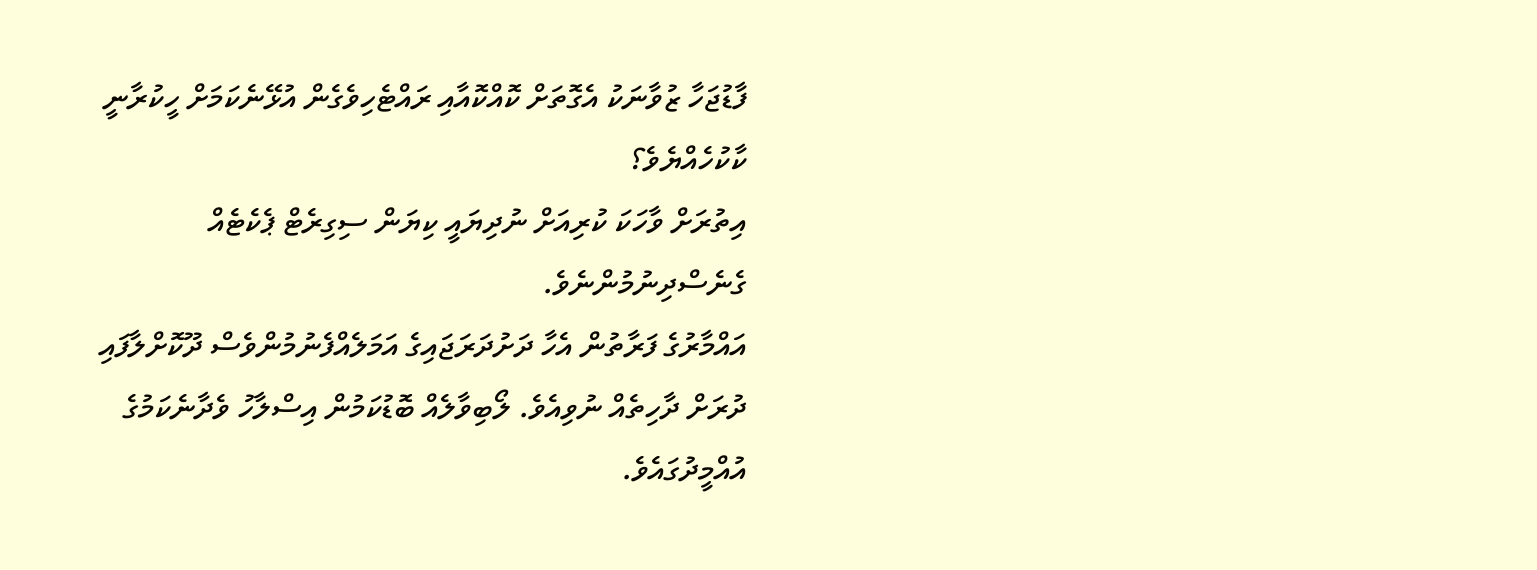ފާޑުޖަހާ ޒުވާނަކު އެގޮތަށް ކޮއްކޮއާއި ރައްޓެހިވެގެން އުޅޭނެކަމަށް ހީކުރާނީ ކާކުހެއްޔެވެ؟
އިތުރަށް ވާހަކަ ކުރިއަށް ނުދިޔައީ ކިޔަން ސިގިރެޓް ޕެކެޓެއް ގެނެސްދިނުމުންނެވެ.
އައްމާރުގެ ފަރާތުން އެހާ ދަށުދަރަޖައިގެ އަމަލެއްފެނުމުންވެސް ދޫކޮށްލާފައި ދުރަށް ދާހިތެއް ނުވިއެވެ. ލޯބިވާލެއް ބޮޑުކަމުން އިސްލާހު ވެދާނެކަމުގެ އުއްމީދުގައެވެ.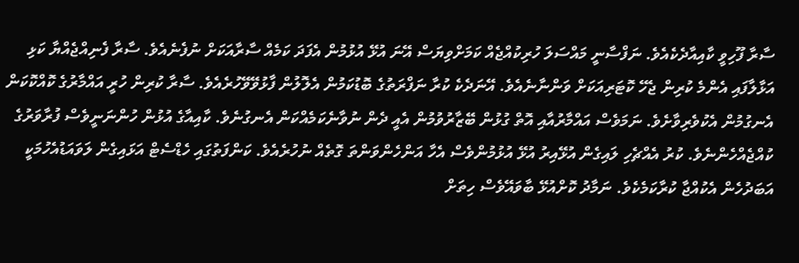ސާރާ ފޫހިވީ ކާއިއާދެކެއެވެ. ނަފްސާނީ މައްސަލަ ހުރިކުއްޖެއް ކަމަށްވިޔަސް އޭނަ އުޅޭ އުޅުމުން އެފަދަ ކަމެއް ސާރާއަކަށް ނުފެނެއެވެ. ސާރާ ފެނިއްޖެއްޔާ ކަޅި އަޅާލާފައި އެންމެ ކުރިން ޖެހޭ ކޮޓަރިއަކަށް ވަންނާނެއެވެ. އޭނަދެކެ ކުރާ ނަފްރަތުގެ ބޮޑުކަމުން އެލޮލުން ފާޅުވޭވޭހުރެއެވެ. ސާރާ ކުރިން ހުރީ އައްމާރުގެ ކޮއްކޮކަން އެނގުމުން އެކުވެރިވާށެވެ. ނަމަވެސް އައްމާރުއާއި އޮތް ގުޅުން ބޭޒާރުވުމުން އެއީ ދެން ނުވާނެކަމެއްކަން އެނގުނެވެ. ކާއިއާގެ އުޅުން ހުންނަނީވެސް ފުރާވަރުގެ ކުއްޖެއްހެންނެވެ. ކުރު އެއްޗެހި ލައިގެން އުޅޭއިރު އުޅޭ އުޅުމުންވެސް އެހާ އަންހެންވަންތަ ގޮތެއް ނުހުރެއެވެ. ކަންފަތުގައި ހެޑްސެޓް އަޅައިގެން ލަވައަޑުއެހުމަކީ އަބަދުހެން އެކުއްޖާ ކުރާކަމެކެވެ. ނަމާދު ކޮށްއުޅޭ ބާވައޭވެސް ހިތަށް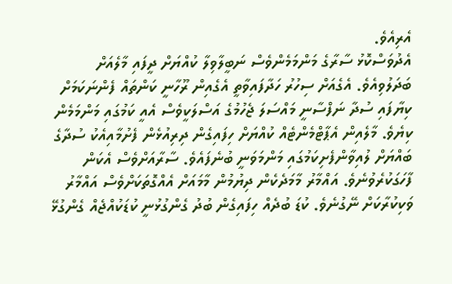އެރިއެވެ.
އެދުވަސްކޮޅު ސާރާގެ މަންމަމެންވެސް ނަބީލާވިލާ ކުއްޔަށް ދީފައި މާލެއަށް ބަދަލުވިއެވެ. އެގެއަށް ސިހުރު ހަދާފައިވާތީ އެގެއިން ރޫހާނީ ކަންތައް ފެންނަކަމަށް ކިޔާފައި ސުދާ ނަފްސާނީ މައްސަލަ ޖެހުމުގެ އަސްލަކީވެސް އެއީ ކަމުގައި މަންމަމެން ކިޔެވެ. މާލެއިން އެޕާޓްމެންޓެއް ކުއްޔަށް ހިފައިގެން ދިރިއުޅެން ފެށުމާއިއެކު ސުދާގެ ބައްޔަށް ލުއިވާންފެށިކަމުގައި މަންމަވަނީ ބުނެފައެވެ. ސާރާއަށްވެސް އެކަން ފާހަގަކުރެވުނެވެ. އައްމާރު މާމަދެކެން ދިޔުމުން މާމައަށް އެއްގޮތަކަށްވެސް އައްމާރު ވަކިކުރާކަށް ނޭގުނެވެ. ކުޑަ ބުދެއް ހިފައިގެން ބުދު ގެންގުޅުނީ ކުޑަކުއްޖެއް ގެންގުޅޭ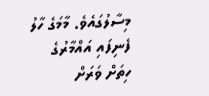މިސާލުގައެވެ. މާމަގެ ހާލު ފެނިފައި އައްމާރުގެ ހިތަށް ވަރަށް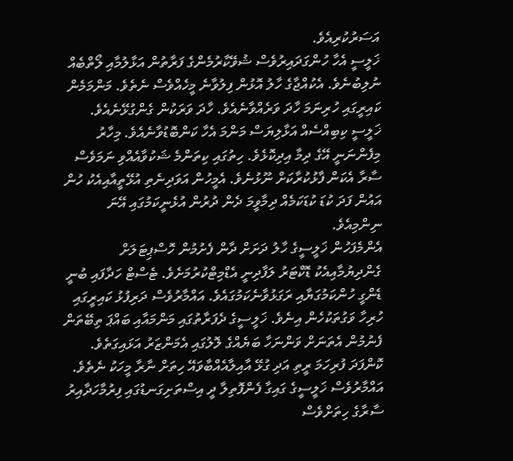އަސަރުކުރިއެވެ.
ޚަލީސީ އެހާ ހުންގަދައިރުވެސް ޝުވޭކާރުމެންގެ ފަރާތުން އަޅާލުމާއި ލޯތްބެއް ނުލިބުނެވެ. އެކުއްޖާގެ ހާލު އޮޅުން ފިލުވާނެ މީހެއްވެސް ނެތެވެ. މަންމަމެން ކައިރީގައި ހުރިނަމަ ހާދަ ވަރެއްވާނެއެވެ. ހާދަ ވަރަކުން ގެންގުޅޭނެއެވެ. ޚަލީސީ ކިބިއްސެއް އަޅާލިޔަސް މަންމަ އެހާ ކަންބޮޑުވާނެއެވެ. މިހާރު މިފެންނަނީ އޭގެ ދިމާ އިދިކޮޅެވެ. ހިތުގައި ކިތަންމެ ޝަކުވާއެއްވި ނަމަވެސް ސާރާ އެކަން ފާޅުކުރާކަށް ނޫޅުނެވެ. އެމީހުން އަވަދިނެތި އުޅޭތީއާއިއެކު ހުން އައުން ފަދަ ކުޑަ ކުޑަކަމެއް ދިމާވީމަ ދެން ދުރުން އުޅެނީކަމުގައި އޭނަ ނިންމިއެވެ.
އެންމެފަހުން ޚަލީސީގެ ހާލު ދަށަށް ދާން ފެށުމުން ހޮސްޕިޓަލަށް ގެންދިޔުމާއިއެކު ޑޮކްޓަރު ލަފާދިނީ އެޑްމިޓްކުރުމަށެވެ. ޓެސްޓް ހަދާފައި ބުނީ ޑެންގީ ހުންކަމުގަޔާއި ރަގަޅުވާނެކަމުގައެވެ. އައްމާރުވެސް ދަރިފުޅު ކައިރީގައި ހުރިހާ ވަގުތަކުހެން އިނެވެ. ޚަލީސީގެ ދެފަރާތުގައި މަންމައާއި ބައްޕަ ތިބޭތަން ފެނުމުން އެތަނަށް ވަންނަހާ ބަޔެއްގެ ލޮލުގައި އެމަންޒަރު އަޅައިގަތެވެ. ކޮންފަދަ ފުރިހަމަ ރީތި އަދި ގުޅޭ އާއިލާއެއްބާވައޭ ހިތަށް ނާރާ މީހަކު ނެތެވެ. އައްމާރުވެސް ޚަލީސީގެ ގައިގާ ފެންފޮތިލާ ދީ އިސްތަށިގަނޑުގައި ފިރުމާހަދާއިރު ސާރާގެ ހިތަށްވެސް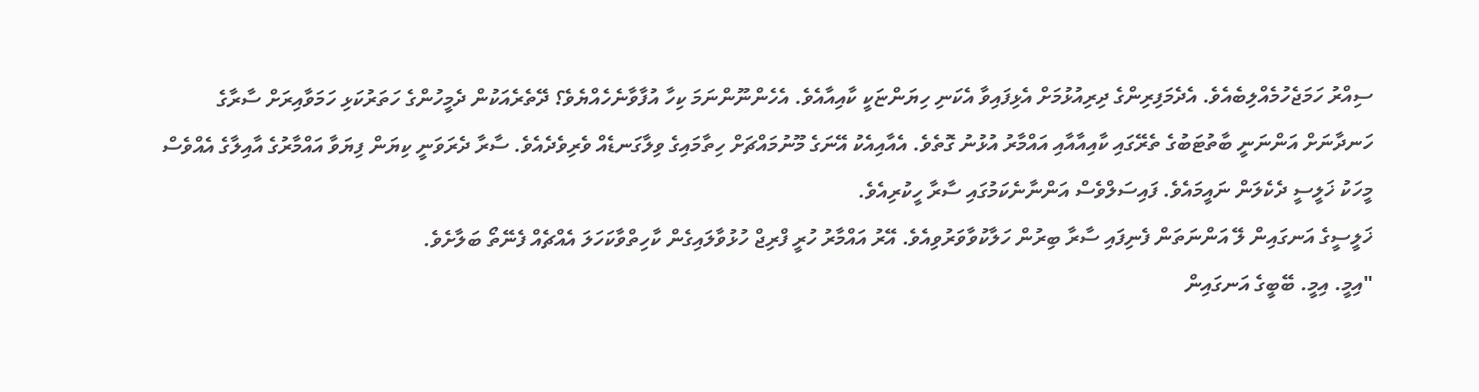ސިއްރު ހަމަޖެހުމެއްލިބެއެވެ. އެދެމަފިރިންގެ ދިރިއުޅުމަށް އެޅިފައިވާ އެކަނި ހިޔަންޏަކީ ކާއިއާއެވެ. އެހެންނޫންނަމަ ކިހާ އުފާވާނެހެއްޔެވެ؟ ދޭތެރެއަކުން ދެމީހުންގެ ހަތަރުކަޅި ހަމަވާއިރަށް ސާރާގެ ހަނދާނަށް އަންނަނީ ބާތުޓަބުގެ ތެރޭގައި ކާއިއާއާއި އައްމާރު އުޅުނު ގޮތެވެ. އެއާއިއެކު އޭނަގެ މޫނުމައްޗަށް ހިތާމައިގެ ވިލާގަނޑެއް ވެރިވެދެއެވެ. ސާރާ ދެރަވަނީ ކިޔަން ފިޔަވާ އައްމާރުގެ އާއިލާގެ އެއްވެސް މީހަކު ޚަލީސީ ދެކެލަން ނައީމައެވެ. ފައިސަލްވެސް އަންނާނެކަމުގައި ސާރާ ހީކުރިއެވެ.
ޚަލީސީގެ އަނގައިން ލޭ އަންނަތަން ފެނިފައި ސާރާ ބިރުން ހަލާކުވާވަރުވިއެވެ. އޭރު އައްމާރު ހުރީ ފްރިޖް ހުޅުވާލައިގެން ކާހިތްވާކަހަލަ އެއްޗެއް ފެނޭތޯ ބަލާށެވެ.
"އިމީ. އިމީ. ބޭބީގެ އަނގައިން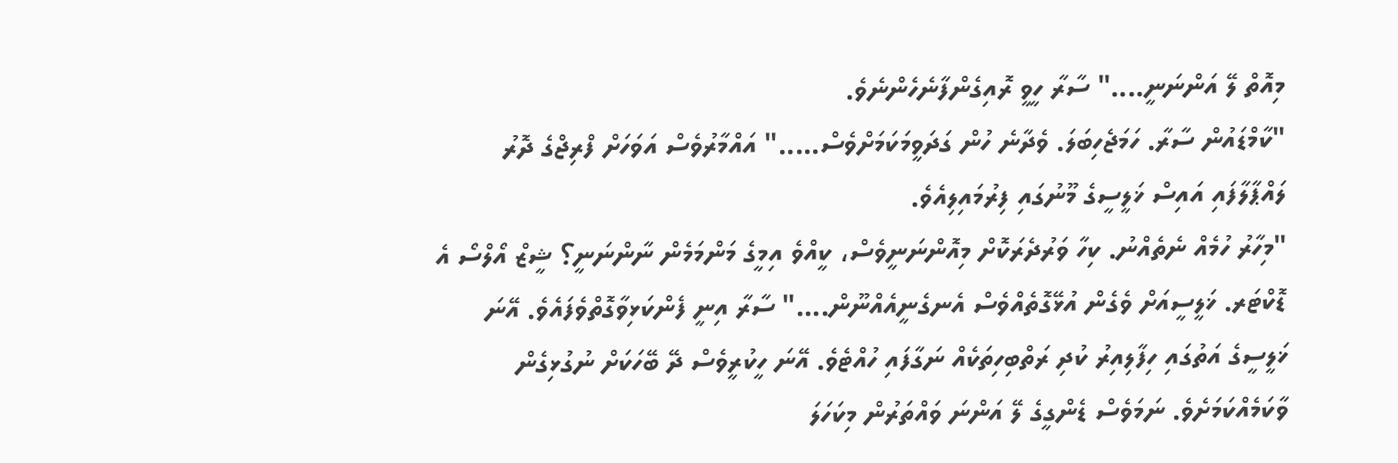މިއޮތް ލޭ އަންނަނީ...." ސާރާ ހީވީ ރޮއިގެންފާނެހެންނެވެ.
"ކާމްޑައުން ސާރާ. ހަމަޖެހިބަލަ. ވެދާނެ ހުން ގަދަވީމަކަމަށްވެސް....." އައްމާރުވެސް އަވަހަށް ފްރިޖްގެ ދޮރު ލައްޕާލާފައި އައިސް ޚަލީސީގެ މޫނުގައި ފިރުމައިލިއެވެ.
"މިހާރު ހުމެއް ނެތެއްނު. ކިހާ ވަރުދެރަކޮށް މިއޮންނަނީވެސް، ކީއްވެ އިމީގެ މަންމަމެން ނާންނަނީ؟ ޝީޒް އޯލްސޯ އެ ޑޮކްޓަރ. ޚަލީސީއަށް ވެގެން އުޅޭގޮތެއްވެސް އެނގެނީއެއްނޫން...." ސާރާ އިނީ ފެންކަޅިވާގޮތްވެފައެވެ. އޭނަ ޚަލީސީގެ އަތުގައި ހިފާލިއިރު ކުދި ރަތްބިހިތަކެއް ނަގާފައި ހުއްޓެވެ. އޭނަ ހީކުރީވެސް ދޭ ބޭހަކަށް ނުގުޅިގެން ވާކަމެއްކަމަށެވެ. ނަމަވެސް ޑެންގީގެ ލޭ އަންނަ ވައްތަރުން މިކަހަލަ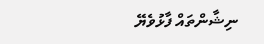ނިޝާންތައް ފާޅުވެޔޭ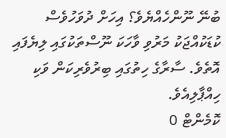ބުނޭ ނޫންހެއްޔެވެ؟ އިހަށް ދުވަހުވެސް ކުޑަކުއްޖަކު މަރުވި ވާހަކަ ނޫސްތަކުގައި ލިޔެފައި އޮތެވެ. ސާރާގެ ހިތުގައި ބިރުވެރިކަން ވަކި ހިއްޕާލިއެވެ.
ކޮމެންޓް 0